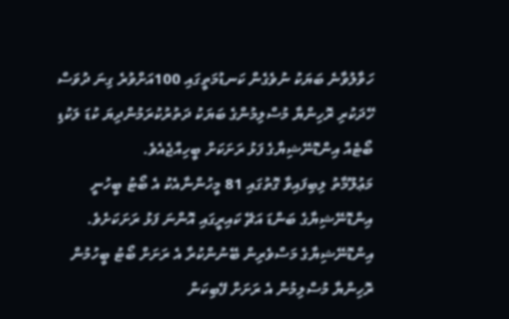ހަވާލުވާނެ ބަޔަކު ނުވެގެން ކަނޑުމަތީގައި 100އަށްވުރެ ގިނަ ދުވަސް ހޭދަކުރި ރޮހިންޔާ މުސްލިމުންގެ ބަޔަކު ދަތުރުކުރަމުންދިޔަ ކުޑަ ލަކުޑި ބޯޓެއް އިންޑޮނޭޝިޔާގެ ފަޅު ރަށަކަށް ބީހިއްޖެއެވެ.
މަޢުލޫމާތު ލިބިފައިވާ ގޮތުގައި 81 މީހުންނާއެކު އެ ބޯޓު ބީހުނީ އިންޑޮނޭޝިޔާގެ ބަންޑަ އަޗޭ ކައިރީގައި އޮންނަ ފަޅު ރަށަކަށެވެ. އިންޑޮނޭޝިޔާގެ މަސްވެރިން ބޭނުންކުރާ އެ ރަށަށް ބޯޓު ބީހުމުން ރޮހިންޔާ މުސްލިމުން އެ ރަށަށް ފޭބިކަން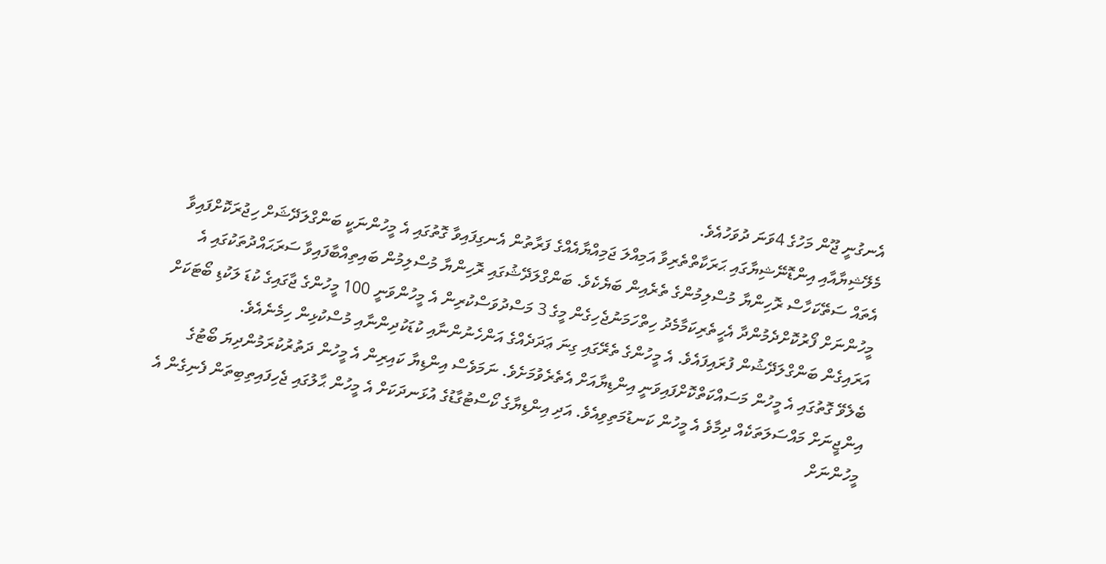އެނގުނީ ޖޫން މަހުގެ 4ވަނަ ދުވަހުއެވެ.
މެލޭޝިޔާއާއި އިންޑޮނޭޝިޔާގައި ޙަރަކާތްތެރިވާ އަމިއްލަ ޖަމިއްޔާއެއްގެ ފަރާތުން އެނގިފައިވާ ގޮތުގައި އެ މީހުންނަކީ ބަންގްލަދޭޝަށް ހިޖުރަކޮށްފައިވާ އެތައް ސަތޭކަހާސް ރޮހިންޔާ މުސްލިމުންގެ ތެރެއިން ބަޔެކެވެ. ބަންގްލަދޭޝުގައި ރޮހިންޔާ މުސްލިމުން ބައިތިއްބާފައިވާ ސަރަޙައްދުތަކުގައި އެ މީހުންނަށް ފޯރުކޮށްދެމުންދާ އެހީތެރިކަމާމެދު ހިތްހަމަނުޖެހިގެން މީގެ 3 މަސްދުވަސްކުރިން އެ މީހުންވަނީ 100 މީހުންގެ ޖާގައިގެ ކުޑަ ލަކުޑި ބޯޓަކަށް އަރައިގެން ބަންގްލަދޭޝުން ފުރައިފައެވެ. އެ މީހުންގެ ތެރޭގައި ގިނަ ޢަދަދެއްގެ އަންހެނުންނާއި ކުޑަކުދިންނާއި މުސްކުޅިން ހިމެނެއެވެ.
ބެލެވޭ ގޮތުގައި އެ މީހުން މަސައްކަތްކޮށްފައިވަނީ އިންޑިޔާއަށް އެތެރެވުމަށެވެ. ނަމަވެސް އިންޑިޔާ ކައިރިން އެ މީހުން ދަތުރުކުރަމުންދިޔަ ބޯޓުގެ އިންޖީނަށް މައްސަލަތަކެއް ދިމާވެ އެ މީހުން ކަނޑުމަތިވިއެވެ. އަދި އިންޑިޔާގެ ކޯސްޓުގާޑުގެ އުޅަނދަކަށް އެ މީހުން ޙާލުގައި ޖެހިފައިތިބިތަން ފެނިގެން އެ މީހުންނަށް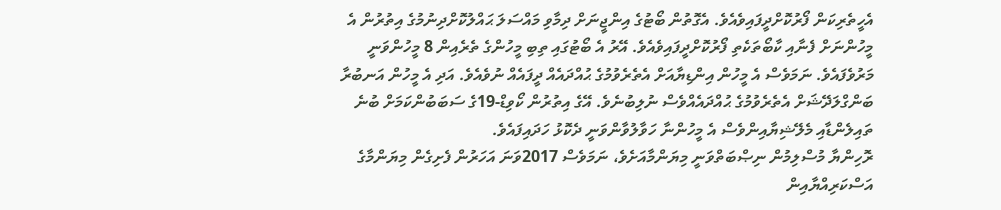އެހީތެރިކަން ފޯރުކޮށްދީފައިވެއެވެ. އެގޮތުން ބޯޓުގެ އިންޖީނަށް ދިމާވި މައްސަލަ ޙައްލުކޮށްދިނުމުގެ އިތުރުން އެ މީހުންނަށް ފެނާއި ކާބޯތަކެތި ފޯރުކޮށްދީފައިވެއެވެ. އޭރު އެ ބޯޓުގައި ތިބި މީހުންގެ ތެރެއިން 8 މީހުންވަނީ މަރުވެފައެވެ. ނަމަވެސް އެ މީހުން އިންޑިޔާއަށް އެތެރެވުމުގެ ޙުއްދައެއް ދީފައެއް ނުވެއެވެ. އަދި އެ މީހުން އަނބުރާ ބަންގްލަދޭޝަށް އެތެރެވުމުގެ ޙުއްދައެއްވެސް ނުލިބުނެވެ. އޭގެ އިތުރުން ކޯވިޑް-19ގެ ސަބަބުންކަމަށް ބުނެ ތައިލެންޑާއި މެލޭޝިޔާއިންވެސް އެ މީހުންނާ ހަވާލުވާންވަނީ ދެކޮޅު ހަދައިފައެވެ.
ރޮހިންޔާ މުސްލިމުން ނިޞްބަތްވަނީ މިޔަންމާއަށެވެ، ނަމަވެސް 2017ވަނަ އަހަރުން ފެށިގެން މިޔަންމާގެ އަސްކަރިއްޔާއިން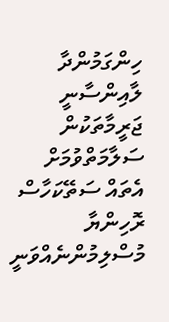ހިންގަމުންދާ ލާއިންސާނީ ޖަރީމާތަކުން ސަލާމަތްވުމަށް އެތައް ސަތޭކަހާސް ރޮހިންޔާ މުސްލިމުންނެއްވަނީ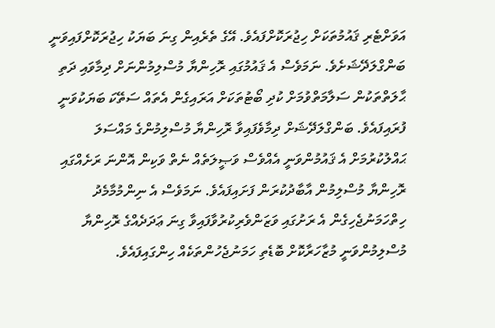އަވަށްޓެރި ޤައުމުތަކަށް ހިޖުރަކޮށްފައެވެ. އޭގެ ތެރެއިން ގިނަ ބަޔަކު ހިޖުރަކޮށްފައިވަނީ ބަންގްލަދޭޝަށެވެ. ނަމަވެސް އެ ޤައުމުގައި ރޮހިންޔާ މުސްލިމުންނަށް ދިމާވައި ދަތި ޙާލަތްތަކުން ސަލާމަތްވުމަށް ކުދި ބޯޓުތަކަށް އަރައިގެން އެތައް ސަތޭކަ ބަޔަކުވަނީ ފުރައިފައެވެ. ބަންގްލަދޭޝަށް ދިމާވެފައިވާ ރޮހިންޔާ މުސްލިމުންގެ މައްސަލަ ޙައްލުކުރުމަށް އެ ޤައުމުންވަނީ އެއްވެސް ވަޞީލަތެއް ނެތް ވަކިން އޮންނަ ރަށެއްގައި ރޮހިންޔާ މުސްލިމުން އާބާދުކުރަން ފަށައިފައެވެ. ނަމަވެސް އެ ނިންމުމާމެދު ހިތްހަމަނުޖެހިގެން އެ ރަށުގައި ވަޒަންވެރިކުރުވާފައިވާ ގިނަ ޢަދަދެއްގެ ރޮހިންޔާ މުސްލިމުންވަނީ މުޒާހަރާކޮށް ބޮޑެތި ހަމަނުޖެހުންތަކެއް ހިންގައިފައެވެ.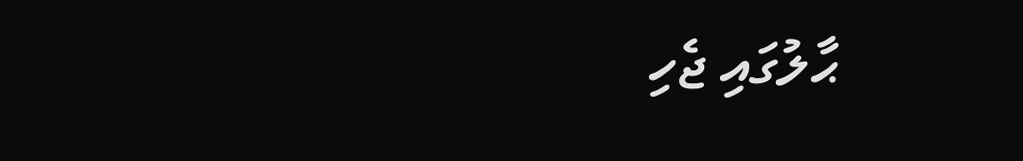ޙާލުގައި ޖެހި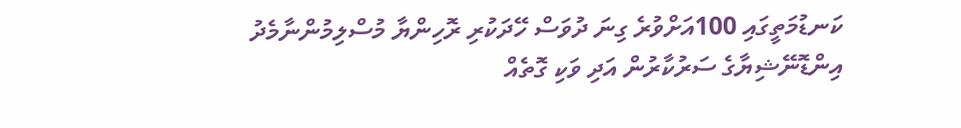ކަނޑުމަތީގައި 100އަށްވުރެ ގިނަ ދުވަސް ހޭދަކުރި ރޮހިންޔާ މުސްލިމުންނާމެދު އިންޑޮނޭޝިޔާގެ ސަރުކާރުން އަދި ވަކި ގޮތެއް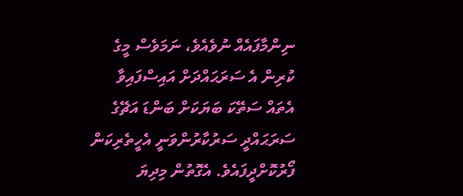ނިންމާފައެއް ނުވެއެވެ، ނަމަވެސް މީގެ ކުރިން އެ ސަރަޙައްދަށް އައިސްފައިވާ އެތައް ސަތޭކަ ބަޔަކަށް ބަންޑަ އަޗޭގެ ސަރަޙައްދީ ސަރުކާރުންވަނީ އެހީތެރިކަން ފޯރުކޮށްދީފައެވެ. އެގޮތުން މިދިޔަ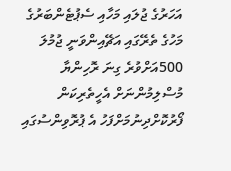އަހަރުގެ ޖުލައި މަހާއި ސެޕުޓެންބަރުގެ މަހުގެ ތެރޭގައި އަޗޭއިންވަނީ ޖުމުލަ 500އަށްވުރެ ގިނަ ރޮހިންޔާ މުސްލިމުންނަށް އެހީތެރިކަން ފޯރުކޮށްދިނުމަށްފަހު އެ ޕުރޮވިންސުގައި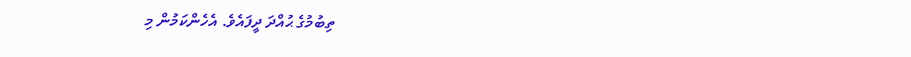ތިބުމުގެ ޙުއްދަ ދީފައެވެ. އެހެންކަމުން މި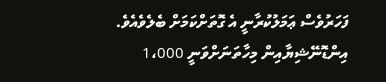ފަހަރުވެސް ޢަމަލުކުރާނީ އެ ގޮތަށްކަމަށް ބެލެވެއެވެ. އިންޑޮނޭޝިޔާއިން މިހާތަނަށްވަނީ 1،000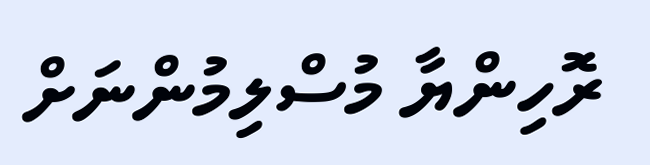ރޮހިންޔާ މުސްލިމުންނަށް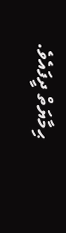ޙިމާޔަތް ދީފައެވެ.